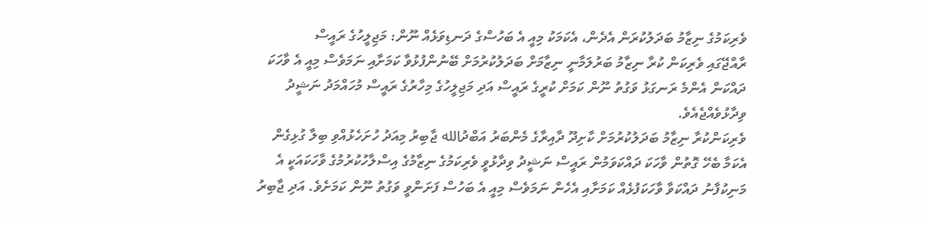ވެރިކަމުގެ ނިޒާމު ބަދަލުކުރަން އެދެން، އެކަމަކު މިއީ އެ ބަހުސްގެ ދަނޑިވަޅެއް ނޫން: މަޖިލީހުގެ ރައީސް
ރާއްޖޭގައި ވެރިކަން ކުރާ ނިޒާމު ބަރުލަމާނީ ނިޒާމަށް ބަދަލުކުރުމަށް ބޭނުންފުޅުވާ ކަމަށާއި ނަމަވެސް މިއީ އެ ވާހަކަ ދައްކަން އެންމެ ރަނގަޅު ވަގުތު ނޫން ކަމަށް ކުރީގެ ރައީސް އަދި މަޖިލީހުގެ މިހާރުގެ ރައީސް މުހައްމަދު ނަޝީދު ވިދާޅުވެއްޖެއެވެ.
ވެރިކަންކުރާ ނިޒާމު ބަދަލުކުރުމަށް ކާށިދޫ ދާއިރާގެ މެންބަރު އަބްދުالله ޖާބިރު މިއަދު ހުށަހެޅުއްވި ބިލާ ގުޅިގެން އެކަމާ ބެހޭ ގޮތުން ވާހަކަ ދައްކަވަމުން ރައީސް ނަޝީދު ވިދާޅުވީ ވެރިކަމުގެ ނިޒާމުގެ އިސްލާހުކުރުމުގެ ވާހަކައަކީ އެ މަނިކުފާނު ދައްކަވާ ވާހަކަފުޅެއް ކަމަށާއި އެހެން ނަމަވެސް މިއީ އެ ބަހުސް ފަށަންވީ ވަގުތު ނޫން ކަމަށެވެ. އަދި ޖާބިރު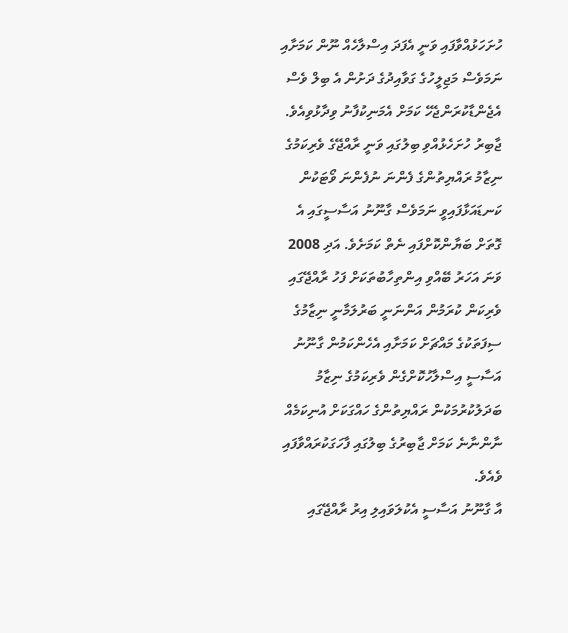ހުށަހަޅުއްވާފައި ވަނީ އެފަދަ އިސްލާހެއް ނޫން ކަމަށާއި ނަމަވެސް މަޖިލީހުގެ ގަވާއިދުގެ ދަށުން އެ ބިލް ވެސް އެޖެންޑާކުރަންޖެހޭ ކަމަށް އެމަނިކުފާނު ވިދާޅުވިއެވެ.
ޖާބިރު ހުށަހެޅުއްވި ބިލުގައި ވަނީ ރާއްޖޭގެ ވެރިކަމުގެ ނިޒާމު ރައްޔިތުންގެ ފެންނަ ނުފެންނަ ވޯޓަކުން ކަނޑައަޅާފައިވީ ނަމަވެސް ގާނޫނު އަސާސީގައި އެ ގޮތަށް ބަޔާންކޮށްފައި ނެތް ކަމަށެވެ. އަދި 2008 ވަނަ އަހަރު ބޭއްވި އިންތިހާބުތަކަށް ފަހު ރާއްޖޭގައި ވެރިކަން ކުރަމުން އަންނަނީ ބަރުލަމާނީ ނިޒާމުގެ ސިފަތަކުގެ މައްޗަށް ކަމަށާއި އެހެންކަމުން ގާނޫނު އަސާސީ އިސްލާހުކޮށްގެން ވެރިކަމުގެ ނިޒާމު ބަދަލުކުރުމަކުން ރައްޔިތުންގެ ހައްގަކަށް އުނިކަމެއް ނާންނާނެ ކަމަށް ޖާބިރުގެ ބިލުގައި ފާހަގަކުރައްވާފައި ވެއެވެ.
އާ ގާނޫނު އަސާސީ އެކުލަވައިލި އިރު ރާއްޖޭގައި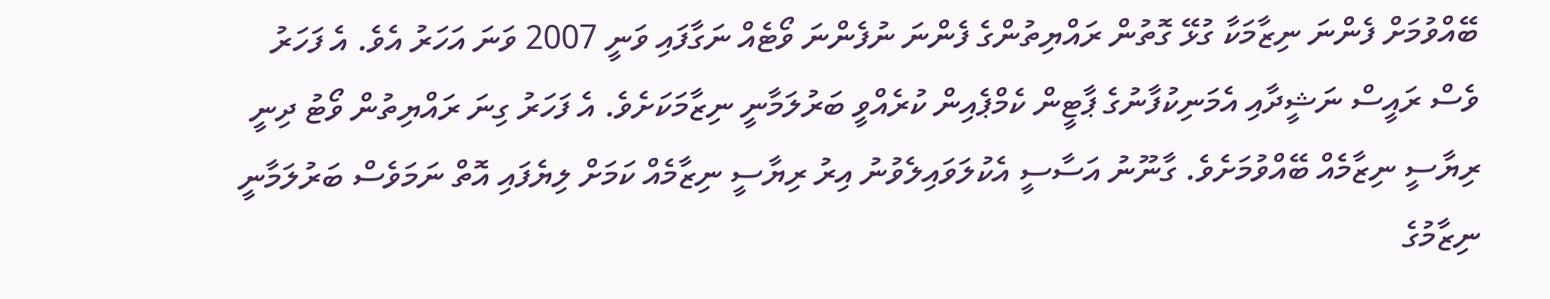ބޭއްވުމަށް ފެންނަ ނިޒާމަކާ ގުޅޭ ގޮތުން ރައްޔިތުންގެ ފެންނަ ނުފެންނަ ވޯޓެއް ނަގާފައި ވަނީ 2007 ވަނަ އަހަރު އެވެ. އެ ފަހަރު ވެސް ރައީސް ނަޝީދާއި އެމަނިކުފާނުގެ ޕާޓީން ކެމްޕެއިން ކުރެއްވީ ބަރުލަމާނީ ނިޒާމަކަށެވެ. އެ ފަހަރު ގިނަ ރައްޔިތުން ވޯޓު ދިނީ ރިޔާސީ ނިޒާމެއް ބޭއްވުމަށެވެ. ގާނޫނު އަސާސީ އެކުލަވައިލެވުނު އިރު ރިޔާސީ ނިޒާމެއް ކަމަށް ލިޔެފައި އޮތް ނަމަވެސް ބަރުލަމާނީ ނިޒާމުގެ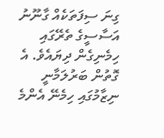ގިނަ ސިފަތަކެއް ގާނޫނު އަސާސީގެ ތެރޭގައި ހިމެނިގެން ދިޔައެވެ. އެ ގޮތުން ބަރުލަމާނީ ނިޒާމުގައި ހިމެނޭ އެންމެ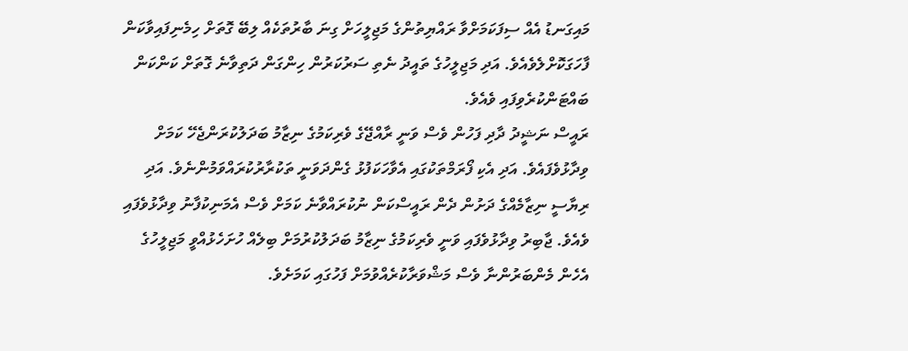މައިގަނޑު އެއް ސިފަކަމަށްވާ ރައްޔިތުންގެ މަޖިލީހަށް ގިނަ ބާރުތަކެއް ލިބޭ ގޮތަށް ހިމެނިފައިވާކަން ފާހަގަކޮށްލެވެއެވެ. އަދި މަޖިލީހުގެ ތައީދު ނެތި ސަރުކަރުން ހިންގަން ދަތިވާނެ ގޮތަށް ކަންކަން ބައްޓަންކުރެވިފައި ވެއެވެ.
ރައީސް ނަޝީދު ދާދި ފަހުން ވެސް ވަނީ ރާއްޖޭގެ ވެރިކަމުގެ ނިޒާމު ބަދަލުކުރަންޖެހޭ ކަމަށް ވިދާޅުވެފައެވެ. އަދި އެކި ފޯރަމްތަކުގައި އެވާހަކަފުޅު ގެންދަވަނީ ތަކުރާރުކުރައްވަމުންނެވެ. އަދި ރިޔާސީ ނިޒާމެއްގެ ދަށުން ދެން ރައީސްކަން ނުކުރައްވާނެ ކަމަށް ވެސް އެމަނިކުފާނު ވިދާޅުވެފައި ވެއެވެ. ޖާބިރު ވިދާޅުވެފައި ވަނީ ވެރިކަމުގެ ނިޒާމު ބަދަލުކުރުމަށް ބިލެއް ހުށަހެޅުއްވީ މަޖިލީހުގެ އެހެން މެންބަރުންނާ ވެސް މަޝްވަރާކުރެއްވުމަށް ފަހުގައި ކަމަށެވެ.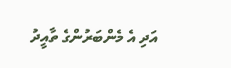އަދި އެ މެންބަރުންގެ ތާއީދު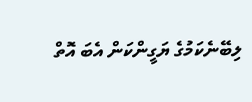ލިބޭނެކަމުގެ ޔަގީންކަން އެބަ އޮތް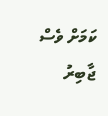ކަމަށް ވެސް ޖާބިރު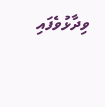ވިދާޅުވެފައި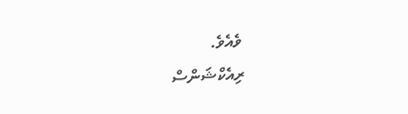ވެއެވެ.
ރިއެކްޝަންސް